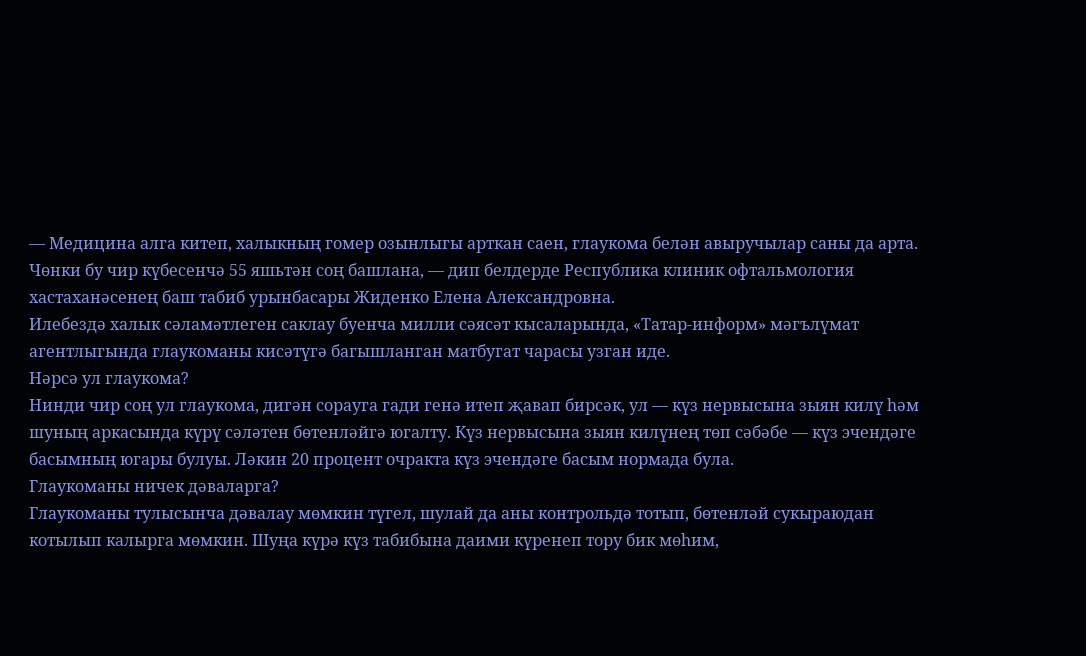— Медицина алга китеп, халыкның гомер озынлыгы арткан саен, глаукома белән авыручылар саны да арта. Чөнки бу чир күбесенчә 55 яшьтән соң башлана, — дип белдерде Республика клиник офтальмология хастаханәсенең баш табиб урынбасары Жиденко Елена Александровна.
Илебездә халык сәламәтлеген саклау буенча милли сәясәт кысаларында, «Татар-информ» мәгълүмат агентлыгында глаукоманы кисәтүгә багышланган матбугат чарасы узган иде.
Нәрсә ул глаукома?
Нинди чир соң ул глаукома, дигән сорауга гади генә итеп җавап бирсәк, ул — күз нервысына зыян килү һәм шуның аркасында күрү сәләтен бөтенләйгә югалту. Күз нервысына зыян килүнең төп сәбәбе — күз эчендәге басымның югары булуы. Ләкин 20 процент очракта күз эчендәге басым нормада була.
Глаукоманы ничек дәваларга?
Глаукоманы тулысынча дәвалау мөмкин түгел, шулай да аны контрольдә тотып, бөтенләй сукыраюдан котылып калырга мөмкин. Шуңа күрә күз табибына даими күренеп тору бик мөһим,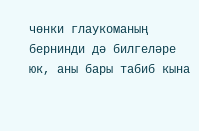чөнки глаукоманың бернинди дә билгеләре юк, аны бары табиб кына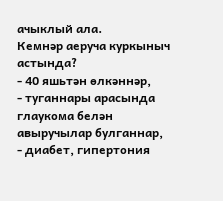ачыклый ала.
Кемнәр аеруча куркыныч астында?
- 40 яшьтән өлкәннәр,
- туганнары арасында глаукома белән авыручылар булганнар,
- диабет, гипертония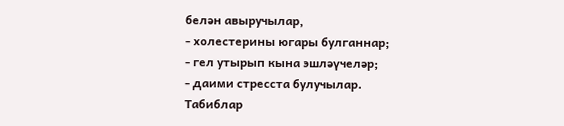белән авыручылар,
- холестерины югары булганнар;
- гел утырып кына эшләүчеләр;
- даими стресста булучылар.
Табиблар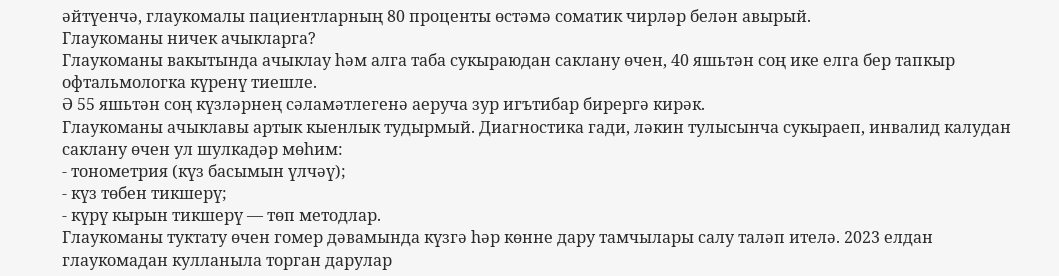әйтүенчә, глаукомалы пациентларның 80 проценты өстәмә соматик чирләр белән авырый.
Глаукоманы ничек ачыкларга?
Глаукоманы вакытында ачыклау һәм алга таба сукыраюдан саклану өчен, 40 яшьтән соң ике елга бер тапкыр офтальмологка күренү тиешле.
Ә 55 яшьтән соң күзләрнең сәламәтлегенә аеруча зур игътибар бирергә кирәк.
Глаукоманы ачыклавы артык кыенлык тудырмый. Диагностика гади, ләкин тулысынча сукыраеп, инвалид калудан саклану өчен ул шулкадәр мөһим:
- тонометрия (күз басымын үлчәү);
- күз төбен тикшерү;
- күрү кырын тикшерү — төп методлар.
Глаукоманы туктату өчен гомер дәвамында күзгә һәр көнне дару тамчылары салу таләп ителә. 2023 елдан глаукомадан кулланыла торган дарулар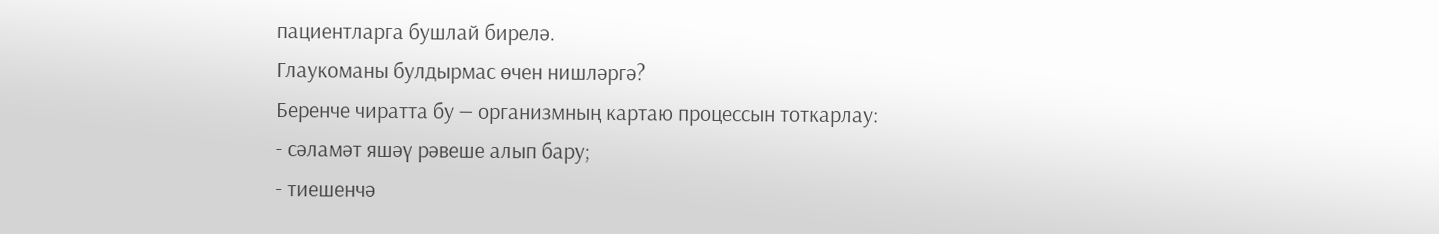пациентларга бушлай бирелә.
Глаукоманы булдырмас өчен нишләргә?
Беренче чиратта бу — организмның картаю процессын тоткарлау:
- сәламәт яшәү рәвеше алып бару;
- тиешенчә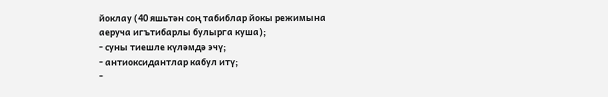йоклау (40 яшьтән соң табиблар йокы режимына аеруча игътибарлы булырга куша);
- суны тиешле күләмдә эчү;
- антиоксидантлар кабул итү;
-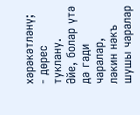хәрәкәтләнү;
- дөрес туклану.
Әйе, болар үтә дә гади чаралар, ләкин нәкъ шушы чаралар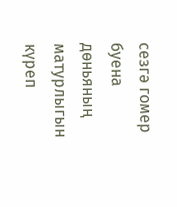сезгә гомер буена дөньяның матурлыгын күреп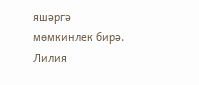яшәргә мөмкинлек бирә.
Лилия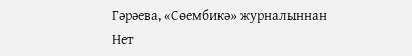Гәрәева, «Сөембикә» журналыннан
Нет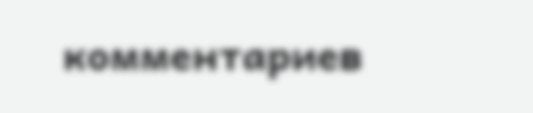комментариев